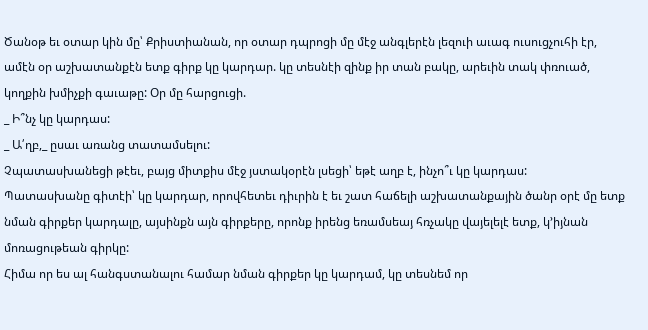Ծանօթ եւ օտար կին մը՝ Քրիստիանան, որ օտար դպրոցի մը մէջ անգլերէն լեզուի աւագ ուսուցչուհի էր, ամէն օր աշխատանքէն ետք գիրք կը կարդար. կը տեսնէի զինք իր տան բակը, արեւին տակ փռուած, կողքին խմիչքի գաւաթը: Օր մը հարցուցի.
_ Ի՞նչ կը կարդաս:
_ Ա՛ղբ,_ ըսաւ առանց տատամսելու:
Չպատասխանեցի թէեւ, բայց միտքիս մէջ յստակօրէն լսեցի՝ եթէ աղբ է, ինչո՞ւ կը կարդաս:
Պատասխանը գիտէի՝ կը կարդար, որովհետեւ դիւրին է եւ շատ հաճելի աշխատանքային ծանր օրէ մը ետք նման գիրքեր կարդալը, այսինքն այն գիրքերը, որոնք իրենց եռամսեայ հռչակը վայելելէ ետք, կ’իյնան մոռացութեան գիրկը:
Հիմա որ ես ալ հանգստանալու համար նման գիրքեր կը կարդամ, կը տեսնեմ որ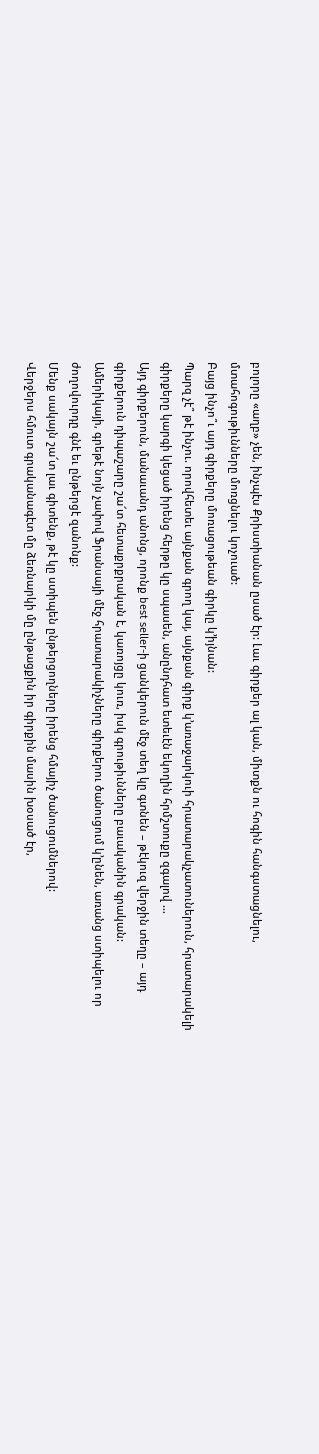բոլորը «աղբ» չեն, ինչպէս Քրիստիանան ըսած էր: Լաւ գիրքեր ալ կան, միտքն ու հոգին հանգստացնելու, մտահոգութիւնները մոռցնելու կոչուած:
Բայց ինչո՞ւ այդ գիրքերը մոռացութեան գիրկը կ’իյնան:
Պարզ չէ՞ թէ ինչու. որովհետեւ այնքան գրող կայ, այնքան գիրք կ’առաջարկուի հրատարակչատուներուն, հրատարակելի գիրքերը կարգի կեցած իրենց հերթը կը սպասեն, անընդհատ ետեւէն եկողին հրմշտուքը զգալով …
Այդ գիրքերուն, մանաւանդ անոնց, որոնք best seller-ի ցանկերուն մէջ տեղ կը գտնեն – թէկուզ վերջին տեղը – այդ գիրքերուն դիպաշարը շա՜տ հետաքրքրական է, կառոյցը կուռ, իսկ գրութիւնները բաւականին գրական:
Ամերիկայի, գրեթէ նոյն չափով Ֆրանսայի մէջ հրատարակիչները գիրքերու ծանուցում կ’ընեն, առանց ստիպելու որ ժողովուրդը գնէ եւ ընթերցէ զանոնք:
Մենք սակայն շա՜տ լաւ գիտենք, թէ կը ստիպեն ընթերցողները իրենց հմայիչ ծանուցումներով:
Վերջերս հմուտ գրականագէտ մը ձեռնարկի մը ընթացքին իր գիրքին մասին խօսած էր,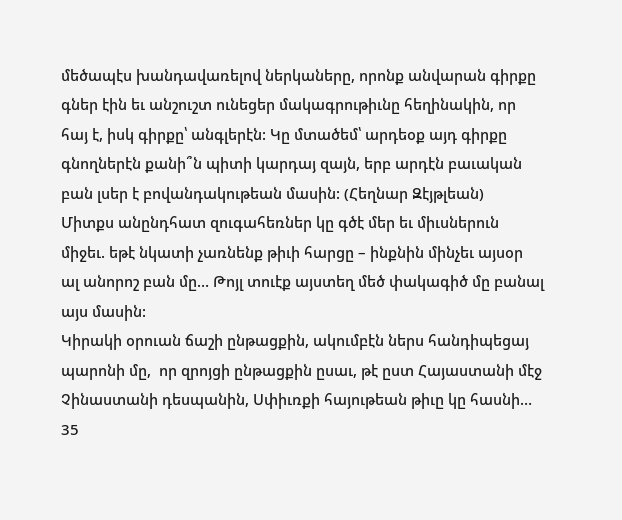մեծապէս խանդավառելով ներկաները, որոնք անվարան գիրքը գներ էին եւ անշուշտ ունեցեր մակագրութիւնը հեղինակին, որ հայ է, իսկ գիրքը՝ անգլերէն: Կը մտածեմ՝ արդեօք այդ գիրքը գնողներէն քանի՞ն պիտի կարդայ զայն, երբ արդէն բաւական բան լսեր է բովանդակութեան մասին: (Հեղնար Զէյթլեան)
Միտքս անընդհատ զուգահեռներ կը գծէ մեր եւ միւսներուն միջեւ. եթէ նկատի չառնենք թիւի հարցը – ինքնին մինչեւ այսօր ալ անորոշ բան մը… Թոյլ տուէք այստեղ մեծ փակագիծ մը բանալ այս մասին:
Կիրակի օրուան ճաշի ընթացքին, ակումբէն ներս հանդիպեցայ պարոնի մը,  որ զրոյցի ընթացքին ըսաւ, թէ ըստ Հայաստանի մէջ Չինաստանի դեսպանին, Սփիւռքի հայութեան թիւը կը հասնի… 35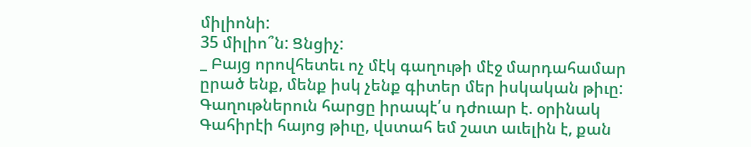միլիոնի:
35 միլիո՞ն: Ցնցիչ:
_ Բայց որովհետեւ ոչ մէկ գաղութի մէջ մարդահամար ըրած ենք, մենք իսկ չենք գիտեր մեր իսկական թիւը:
Գաղութներուն հարցը իրապէ՛ս դժուար է. օրինակ Գահիրէի հայոց թիւը, վստահ եմ շատ աւելին է, քան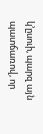կ’ըսուի, պարզ այն պատճառով, որ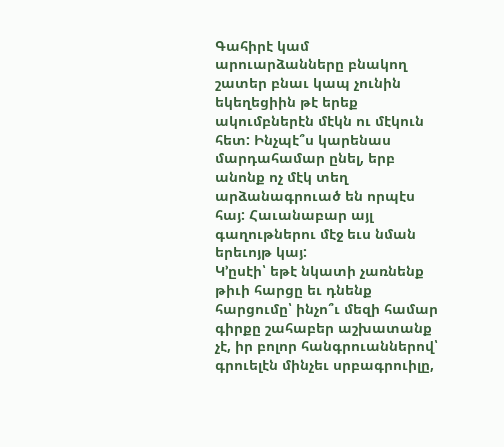Գահիրէ կամ արուարձանները բնակող շատեր բնաւ կապ չունին եկեղեցիին թէ երեք ակումբներէն մէկն ու մէկուն հետ: Ինչպէ՞ս կարենաս մարդահամար ընել, երբ անոնք ոչ մէկ տեղ արձանագրուած են որպէս հայ: Հաւանաբար այլ գաղութներու մէջ եւս նման երեւոյթ կայ:
Կ’ըսէի՝ եթէ նկատի չառնենք թիւի հարցը եւ դնենք հարցումը՝ ինչո՞ւ մեզի համար գիրքը շահաբեր աշխատանք չէ, իր բոլոր հանգրուաններով՝ գրուելէն մինչեւ սրբագրուիլը,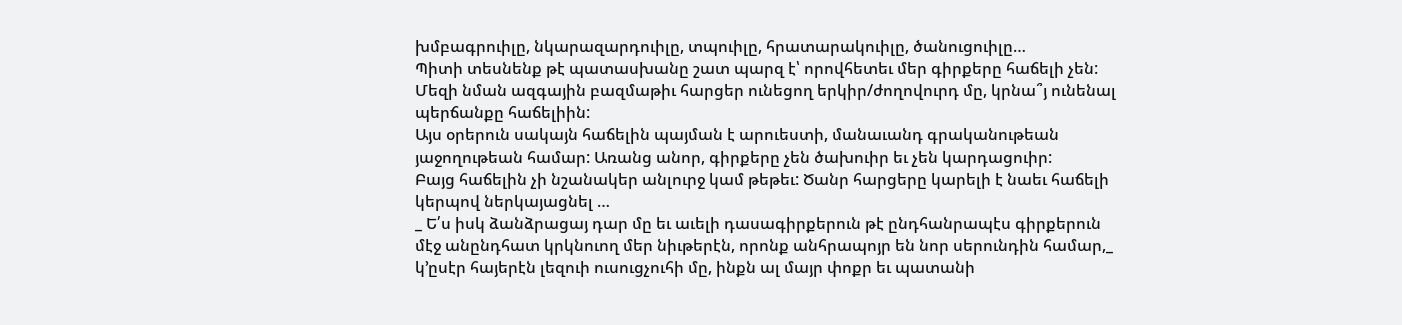խմբագրուիլը, նկարազարդուիլը, տպուիլը, հրատարակուիլը, ծանուցուիլը…
Պիտի տեսնենք թէ պատասխանը շատ պարզ է՝ որովհետեւ մեր գիրքերը հաճելի չեն:
Մեզի նման ազգային բազմաթիւ հարցեր ունեցող երկիր/ժողովուրդ մը, կրնա՞յ ունենալ պերճանքը հաճելիին:
Այս օրերուն սակայն հաճելին պայման է արուեստի, մանաւանդ գրականութեան յաջողութեան համար: Առանց անոր, գիրքերը չեն ծախուիր եւ չեն կարդացուիր:
Բայց հաճելին չի նշանակեր անլուրջ կամ թեթեւ: Ծանր հարցերը կարելի է նաեւ հաճելի կերպով ներկայացնել …
_ Ե՛ս իսկ ձանձրացայ դար մը եւ աւելի դասագիրքերուն թէ ընդհանրապէս գիրքերուն մէջ անընդհատ կրկնուող մեր նիւթերէն, որոնք անհրապոյր են նոր սերունդին համար,_ կ’ըսէր հայերէն լեզուի ուսուցչուհի մը, ինքն ալ մայր փոքր եւ պատանի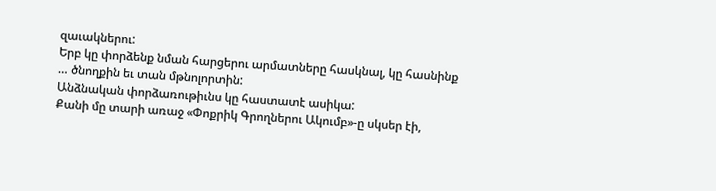զաւակներու:
Երբ կը փորձենք նման հարցերու արմատները հասկնալ, կը հասնինք … ծնողքին եւ տան մթնոլորտին:
Անձնական փորձառութիւնս կը հաստատէ ասիկա:
Քանի մը տարի առաջ «Փոքրիկ Գրողներու Ակումբ»-ը սկսեր էի,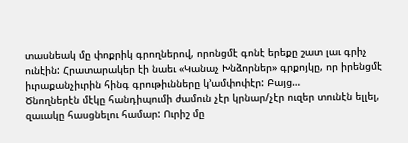տասնեակ մը փոքրիկ գրողներով, որոնցմէ գոնէ երեքը շատ լաւ գրիչ ունէին: Հրատարակեր էի նաեւ «Կանաչ Խնձորներ» գրքոյկը, որ իրենցմէ իւրաքանչիւրին հինգ գրութիւնները կ’ամփոփէր: Բայց…
Ծնողներէն մէկը հանդիպումի ժամուն չէր կրնար/չէր ուզեր տունէն ելլել, զաւակը հասցնելու համար: Ուրիշ մը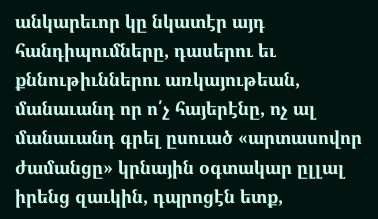անկարեւոր կը նկատէր այդ հանդիպումները, դասերու եւ քննութիւններու առկայութեան, մանաւանդ որ ո՛չ հայերէնը, ոչ ալ մանաւանդ գրել ըսուած «արտասովոր ժամանցը» կրնային օգտակար ըլլալ իրենց զաւկին, դպրոցէն ետք,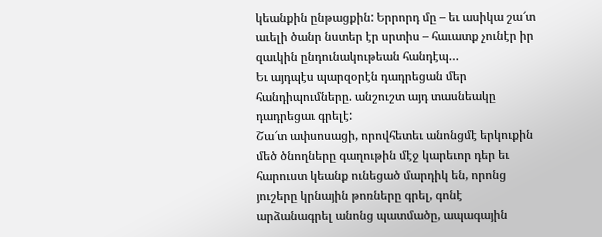կեանքին ընթացքին: Երրորդ մը – եւ ասիկա շա՜տ աւելի ծանր նստեր էր սրտիս – հաւատք չունէր իր զաւկին ընդունակութեան հանդէպ…
Եւ այդպէս պարզօրէն դադրեցան մեր հանդիպումները. անշուշտ այդ տասնեակը դադրեցաւ գրելէ:
Շա՜տ ափսոսացի, որովհետեւ անոնցմէ երկուքին մեծ ծնողները գաղութին մէջ կարեւոր դեր եւ հարուստ կեանք ունեցած մարդիկ են, որոնց յուշերը կրնային թոռները գրել, գոնէ արձանագրել անոնց պատմածը, ապագային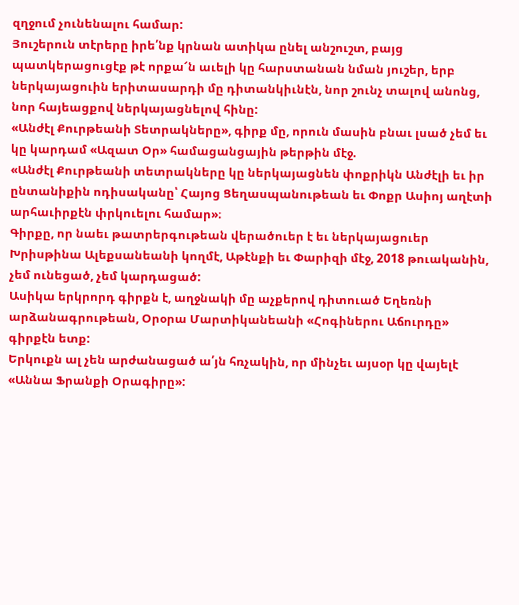զղջում չունենալու համար:
Յուշերուն տէրերը իրե՛նք կրնան ատիկա ընել անշուշտ, բայց պատկերացուցէք թէ որքա՜ն աւելի կը հարստանան նման յուշեր, երբ ներկայացուին երիտասարդի մը դիտանկիւնէն, նոր շունչ տալով անոնց, նոր հայեացքով ներկայացնելով հինը:
«Անժէլ Քուրթեանի Տետրակները», գիրք մը, որուն մասին բնաւ լսած չեմ եւ կը կարդամ «Ազատ Օր» համացանցային թերթին մէջ.
«Անժէլ Քուրթեանի տետրակները կը ներկայացնեն փոքրիկն Անժէլի եւ իր ընտանիքին ոդիսականը՝ Հայոց Ցեղասպանութեան եւ Փոքր Ասիոյ աղէտի արհաւիրքէն փրկուելու համար»։
Գիրքը, որ նաեւ թատրերգութեան վերածուեր է եւ ներկայացուեր Խրիսթինա Ալեքսանեանի կողմէ, Աթէնքի եւ Փարիզի մէջ, 2018 թուականին, չեմ ունեցած, չեմ կարդացած:
Ասիկա երկրորդ գիրքն է, աղջնակի մը աչքերով դիտուած Եղեռնի արձանագրութեան, Օրօրա Մարտիկանեանի «Հոգիներու Աճուրդը» գիրքէն ետք:
Երկուքն ալ չեն արժանացած ա՛յն հռչակին, որ մինչեւ այսօր կը վայելէ «Աննա Ֆրանքի Օրագիրը»: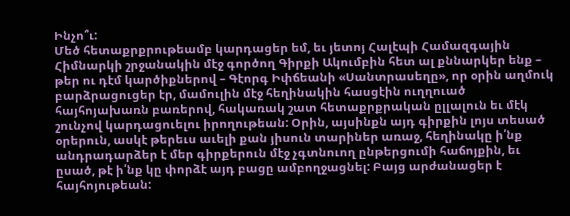Ինչո՞ւ:
Մեծ հետաքրքրութեամբ կարդացեր եմ, եւ յետոյ Հալէպի Համազգային Հիմնարկի շրջանակին մէջ գործող Գիրքի Ակումբին հետ ալ քննարկեր ենք – թեր ու դէմ կարծիքներով – Գէորգ Իփճեանի «Սանտրասեղը», որ օրին աղմուկ բարձրացուցեր էր, մամուլին մէջ հեղինակին հասցէին ուղղուած հայհոյախառն բառերով, հակառակ շատ հետաքրքրական ըլլալուն եւ մէկ շունչով կարդացուելու իրողութեան: Օրին, այսինքն այդ գիրքին լոյս տեսած օրերուն, ասկէ թերեւս աւելի քան յիսուն տարիներ առաջ, հեղինակը ի՛նք անդրադարձեր է մեր գիրքերուն մէջ չգտնուող ընթերցումի հաճոյքին, եւ ըսած, թէ ի՛նք կը փորձէ այդ բացը ամբողջացնել: Բայց արժանացեր է հայհոյութեան: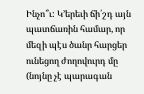Ինչո՞ւ: Կ’երեւի ճի՛շդ այն պատճառին համար, որ մեզի պէս ծանր հարցեր ունեցող ժողովուրդ մը (նոյնը չէ պարագան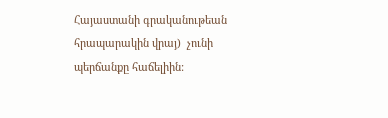Հայաստանի գրականութեան հրապարակին վրայ)  չունի պերճանքը հաճելիին: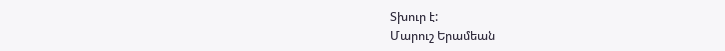Տխուր է:
Մարուշ Երամեան